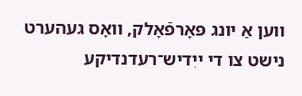ווען אַ יונג פּאָרפֿאָלק, וואָס געהערט נישט צו די ייִדיש־רעדנדיקע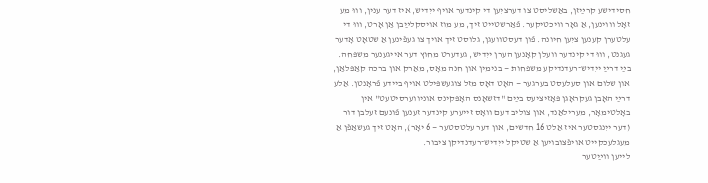חסידישע קרײַזן, באַשליסט צו דערציִען די קינדער אויף ייִדיש, איז דער ענין, וווּ מע זאָל וווינען, אַ גאָר וויכטיקער. פֿאַרשטייט זיך, מע מוז אויסקלײַבן אַן אָרט, וווּ די עלטערן קענען ציִען חיונה. פֿון דעסטוועגן, גלוסט זיך אויך צו געפֿינען אַ שטאָט אָדער געגנט, וווּ די קינדער וועלן קאָנען הערן ייִדיש, געדערט מחוץ דער אייגענער משפּחה.
בײַ דרײַ ייִדיש־רעדנדיקע משפּחות — בנימין און חנה מאָס, מאַרק און ברכה קאַפּלאַן, און שלום און סעלעסט בערגער — האָט דאָס מזל צוגעשפּילט אויף ביידע פֿראָנטן. אַלע דרײַ האָבן געקראָגן פּאָזיציעס בײַם "דזשאָנס האָפּקינס אוניווערסיטעט" אין באָלטימאָר, מערילאַנד, און צוליב דעם וואָס זייערע קינדער זענען פֿונעם זעלבן דור (דער ייִנגסטער איז אַלט 16 חדשים, און דער עלטסטער — 6 יאָר), האָט זיך געשאַפֿן אַ מעגלעכקייט אויפֿצובויען אַ שטיקל ייִדיש־רעדנדיקן ציבור.
לייען ווײַטער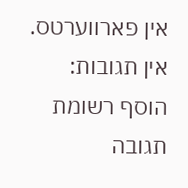אין פארווערטס.
אין תגובות:
הוסף רשומת תגובה